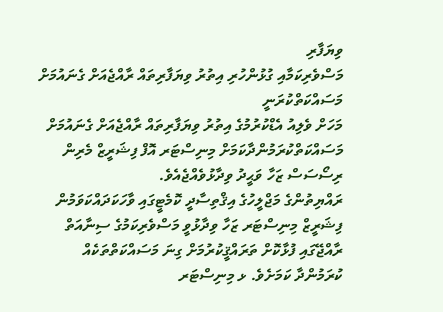ވިޔަފާރި
މަސްވެރިކަމާއި ގުޅުންހުރި އިތުރު ވިޔަފާރިތައް ރާއްޖެއަށް ގެނައުމަށް މަސައްކަތްކުރަނީ
މަހަށް ވެލިއު އެޑްކުރުމުގެ އިތުރު ވިޔަފާރިތައް ރާއްޖެއަށް ގެނައުމަށް މަސައްކަތްކުރަމުންދާކަމަށް މިނިސްޓަރ އޮފް ފިޝަރީޒް މެރިން ރިސޯސަސް ޒަހާ ވަޙީދު ވިދާޅުވެއްޖެއެވެ.
ރައްޔިތުންގެ މަޖްލީހުގެ އިޤްތިސާދީ ކޮމެޓީގައި ވާހަކަދައްކަވަމުން ފިޝަރީޒް މިނިސްޓަރ ޒަހާ ވިދާޅުވީ މަސްވެރިކަމުގެ ސިނާއަތް ރާއްޖޭގައި ފުޅާކޮށް ތަރައްޤީކުރުމަށް ގިނަ މަސައްކަތްތަކެއް ކުރަމުންދާ ކަމަށެވެ. ޅ މިނިސްޓަރ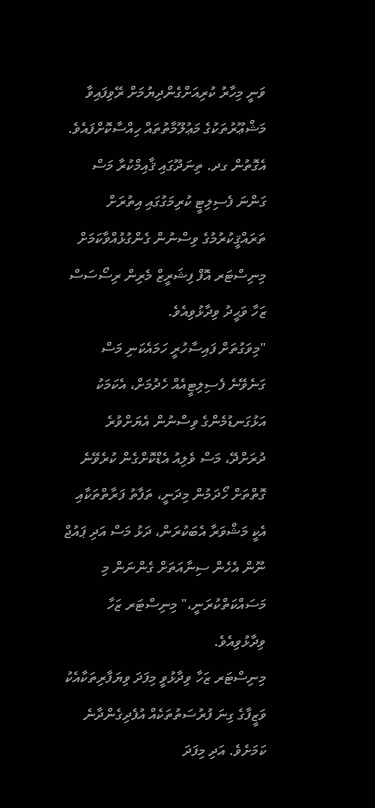ވަނީ މިހާރު ކުރިއަށްގެންދިޔުމަށް ރޭވިފައިވާ މަޝްޢޫރުތަކުގެ މަޢުލޫމާތުތައް ހިއްސާކޮށްފައެވެ. އެގޮތުން ގދ. ތިނަދޫގައި ޤާއިމްކުރާ މަސް ގަންނަ ފެސިލިޓީ ކުރިމަގުގައި އިތުރަށް ތަރައްޤީކުރުމުގެ ވިސްނުން ގެންގުޅުއްވާކަމަށް މިނިސްޓަރ އޮފް ފިޝަރީޒް މެރިން ރިސޯސަސް ޒަހާ ވަޙީދު ވިދާޅުވިއެވެ.
"މިވަގުތަށް ފައިސާހުރީ ހަމައެކަނި މަސް ގަނެވޭނެ ފެސިލިޓީއެއް ހެދުމަށް، އެކަމަކު އަޅުގަނޑުމެންގެ ވިސްނުން އެޔަށްވުރެ ދުރަށްދޭ، މަސް ވެލިއު އެޑްކޮށްގެން ކުރެވޭނެ ގޮތްތަށް ހޯދަމުން މިދަނީ، ތަފާތު ފަރާތްތަކާއި އެކީ މަޝްވަރާ އެބަކުރަން، ދަޅު މަސް އަދި ޕައުޖް ނޫން އެހެން ސިނާއަތަށް ގެންނަން މި މަސައްކަތްކުރަނީ،" މިނިސްޓަރ ޒަހާ ވިދާޅުވިއެވެ.
މިނިސްޓަރ ޒަހާ ވިދާޅުވީ މިފަދަ ވިޔަފާރިތަކާއެކު ވަޒީފާގެ ގިނަ ފުރުސަތުތަކެއް އުފެދިގެންދާނެ ކަމަށެވެ. އަދި މިފަދަ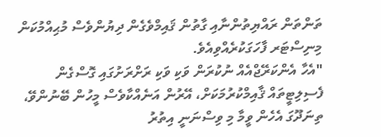ތަންތަން ރައްޔިތުންނާއި ގާތުން ޤައިމްވެގެން ދިޔުންވެސް މުޙިއްމުކަން މިނިސްޓަރ ފާހަގަކުރެއްވިއެވެ.
"އެހާ އެންކަރޭޖްއެއް ނުކުރަން ވަކި ވަކި ރަށްރަށުގައި ގޮސްގެން ފެސިލިޓީތައް ޤާއިމްކުރުމަކަށް، އޭރުން އަނެއްކާވެސް މީހުން ބޭނުންވޭ، ތިނަދޫގަ އެހެން ވީމާ މި ވިސްނަނީ އިތުރު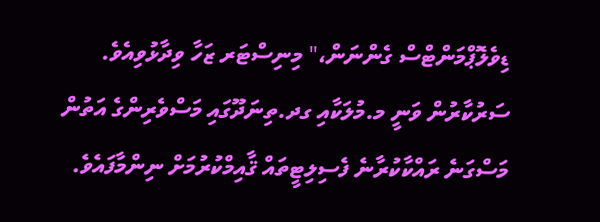ޑިވެލޮޕްމަންޓްސް ގެންނަން،" މިނިސްޓަރ ޒަހާ ވިދާޅުވިއެވެ.
ސަރުކާރުން ވަނީ މ.މުލަކާއި ގދ.ތިނަދޫގައި މަސްވެރިންގެ އަތުން މަސްގަނެ ރައްކާކުރާނެ ފެސިލިޓީތައް ޤާއިމްކުރުމަށް ނިންމާފައެވެ.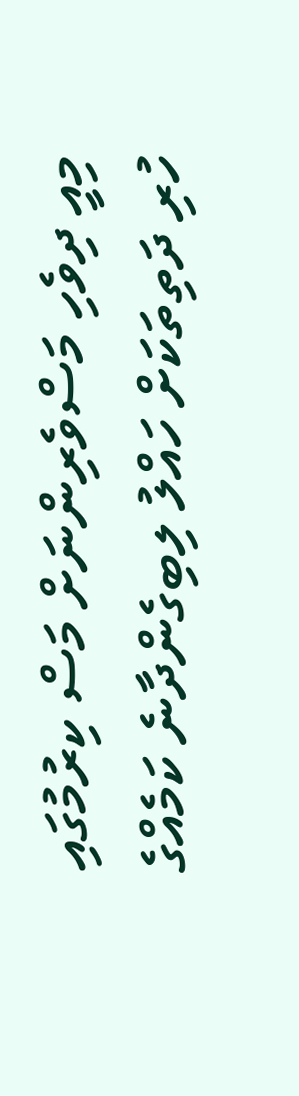މިއީ ދިވެހި މަސްވެރިންނަށް މަސް ކިރުމުގައި ހުރި ދަތިތަކަށް ހައްލު ލިބިގެންދާނެ ކަމެއްގެ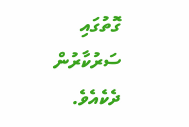ގޮތުގައި ސަރުކާރުން ދެކެއެވެ.